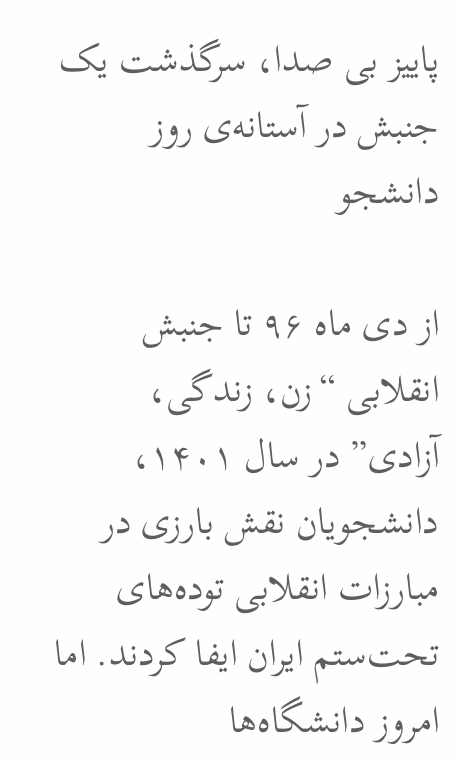پاییز بی صدا، سرگذشت یک جنبش در آستانه‌ی روز دانشجو

از دی ماه ۹۶ تا جنبش انقلابی “زن، زندگی، آزادی” در سال ۱۴۰۱، دانشجویان نقش بارزی در مبارزات انقلابی توده‌های تحت‌ستم ایران ایفا کردند. اما  امروز دانشگاه‌ها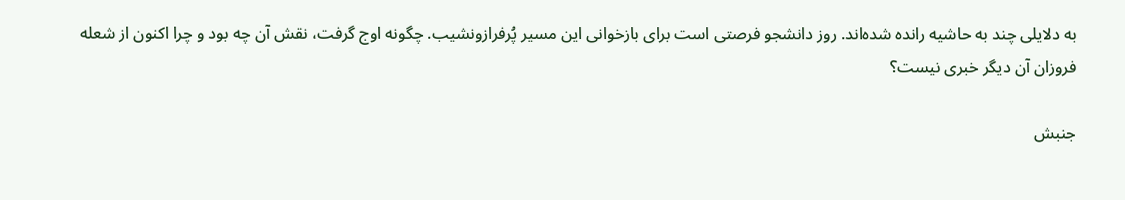به دلایلی چند به حاشیه رانده شده‌اند. روز دانشجو فرصتی است برای بازخوانی این مسیر پُرفرازونشیب. چگونه اوج گرفت، نقش آن چه بود و چرا اکنون از شعله فروزان آن دیگر خبری نیست؟

جنبش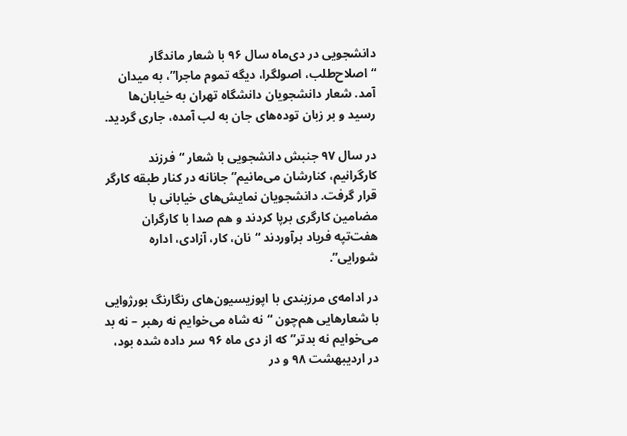دانشجویی در دی‌ماه سال ۹۶ با شعار ماندگار “اصلاح‌طلب، اصولگرا، دیگه تموم ماجرا”، به میدان آمد. شعار دانشجویان دانشگاه تهران به خیابان‌ها رسید و بر زبان توده‌های جان به لب آمده، جاری گردید.

در سال ۹۷ جنبش دانشجویی با شعار “فرزند کارگرانیم، کنارشان می‌مانیم” جانانه در کنار طبقه کارگر قرار گرفت. دانشجویان نمایش‌های خیابانی با مضامین کارگری برپا کردند و هم صدا با کارگران هفت‌تپه فریاد برآوردند “نان، کار، آزادی، اداره شورایی”.

در ادامه‌ی مرزبندی با اپوزیسیون‌های رنگارنگ بورژوایی با شعارهایی هم‌چون “نه شاه می‌خوایم نه رهبر – نه بد می‌خوایم نه بدتر” که از دی ماه ۹۶ سر داده شده بود، در اردیبهشت ۹۸ و در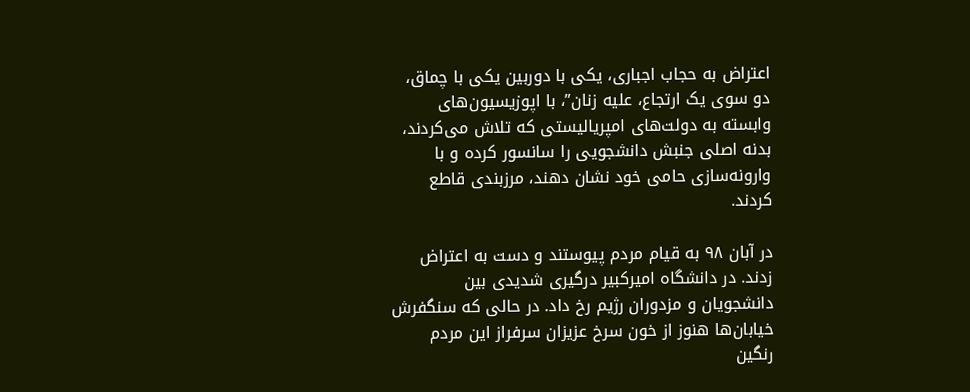اعتراض به حجاب اجباری، یکی با دوربین یکی با چماق، دو سوی یک ارتجاع، علیه زنان”، با اپوزیسیون‌های وابسته به دولت‌های امپریالیستی که تلاش می‌کردند، بدنه اصلی جنبش دانشجویی را سانسور کرده و با وارونه‌سازی حامی خود نشان دهند، مرزبندی قاطع کردند.

در آبان ۹۸ به قیام مردم پیوستند و دست به اعتراض زدند. در دانشگاه امیرکبیر درگیری شدیدی بین دانشجویان و مزدوران رژیم رخ داد. در حالی که سنگفرش خیابان‌ها هنوز از خون سرخ عزیزان سرفراز این مردم رنگین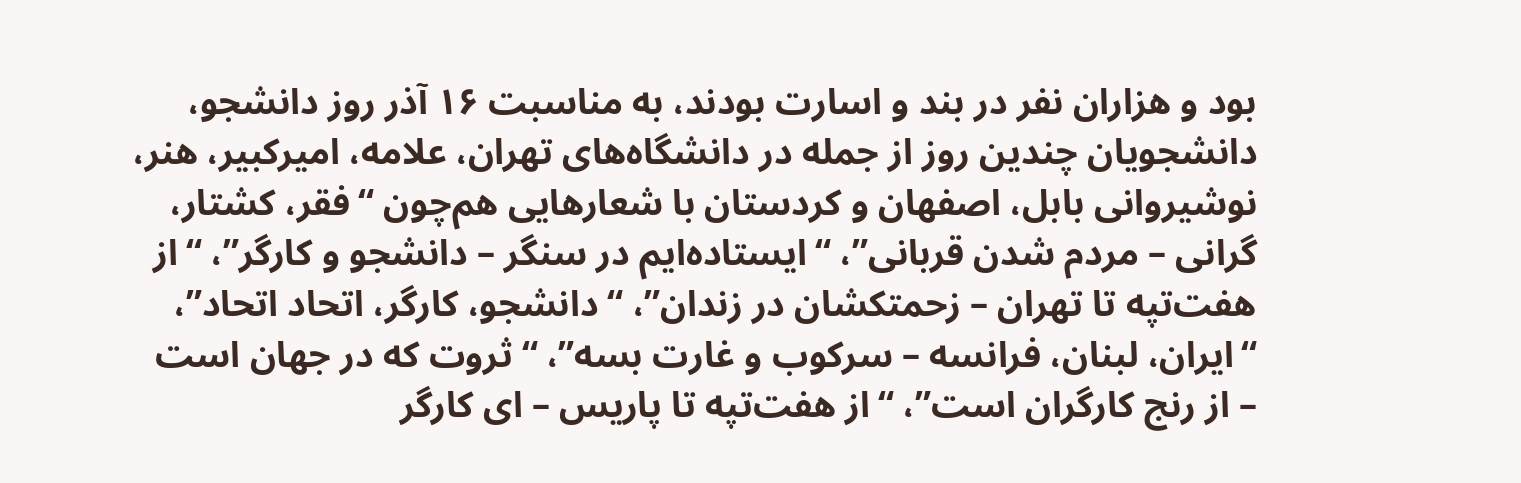بود و هزاران نفر در بند و اسارت بودند، به مناسبت ۱۶ آذر روز دانشجو، دانشجویان چندین روز از جمله در دانشگاه‌های تهران، علامه، امیرکبیر، هنر، نوشیروانی بابل، اصفهان و کردستان با شعارهایی هم‌چون “فقر، کشتار، گرانی – مردم شدن قربانی”، “ایستاده‌ایم در سنگر – دانشجو و کارگر”، “از هفت‌تپه تا تهران – زحمتکشان در زندان”، “دانشجو، کارگر، اتحاد اتحاد”، “ایران، لبنان، فرانسه – سرکوب و غارت بسه”، “ثروت که در جهان است – از رنج کارگران است”، “از هفت‌تپه تا پاریس – ای کارگر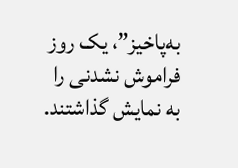به‌پاخیز”، یک روز فراموش نشدنی را به نمایش گذاشتند.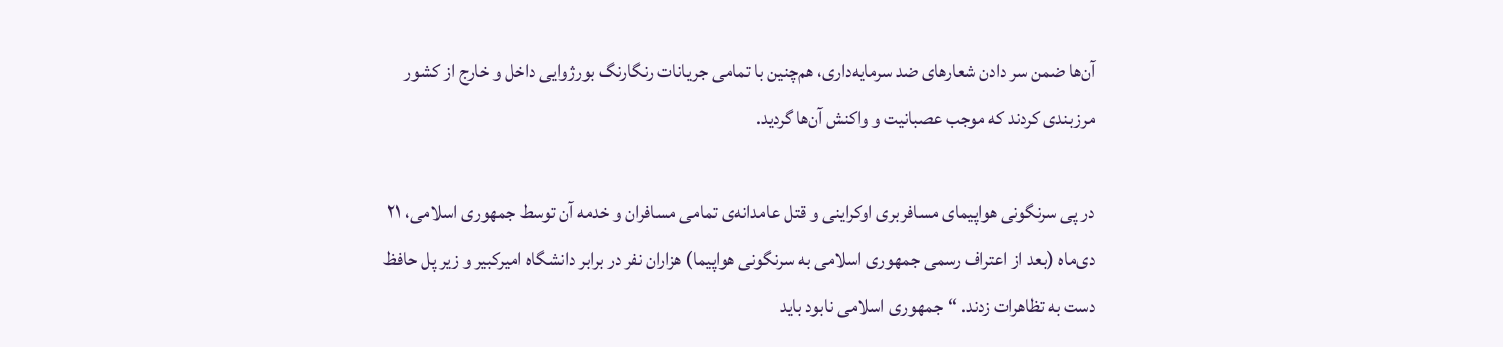آن‌ها ضمن سر دادن شعارهای ضد سرمایه‌داری، هم‌چنین با تمامی جریانات رنگارنگ بورژوایی داخل و خارج از کشور مرزبندی کردند که موجب عصبانیت و واکنش آن‌ها گردید.

در پی سرنگونی هواپیمای مسافربری اوکراینی و قتل عامدانه‌ی تمامی مسافران و خدمه آن توسط جمهوری اسلامی، ۲۱ دی‌ماه (بعد از اعتراف رسمی جمهوری اسلامی به سرنگونی هواپیما) هزاران نفر در برابر دانشگاه امیرکبیر و زیر پل حافظ دست به تظاهرات زدند. “جمهوری اسلامی نابود باید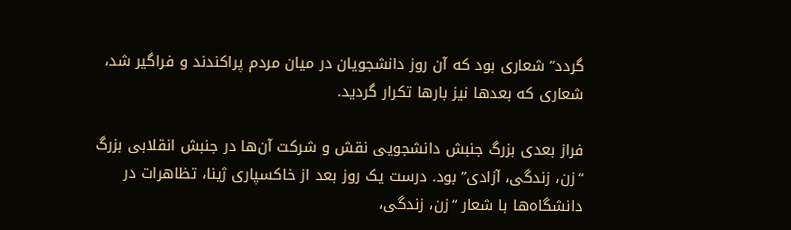گردد” شعاری بود که آن روز دانشجویان در میان مردم پراکندند و فراگیر شد، شعاری که بعدها نیز بارها تکرار گردید.

فراز بعدی بزرگ جنبش دانشجویی نقش و شرکت آن‌ها در جنبش انقلابی بزرگ “زن، زندگی، آزادی” بود. درست یک روز بعد از خاکسپاری ژینا، تظاهرات در دانشگاه‌ها با شعار “زن، زندگی،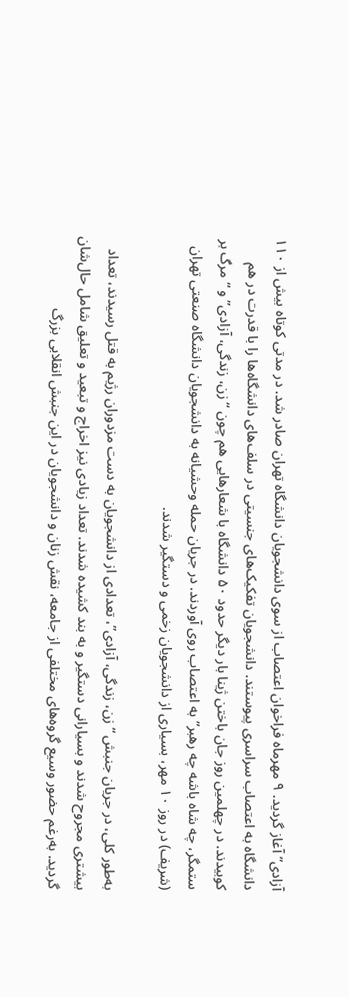آزادی” آغاز گردید. ۹ مهرماه فراخوان اعتصاب از سوی دانشجویان دانشگاه تهران صادر شد. در مدتی کوتاه بیش از ۱۱۰ دانشگاه به اعتصاب سراسری پیوستند. دانشجویان تفکیک‌های جنسیتی در سلف‌های دانشگاه‌ها را با قدرت در هم کوبیدند. در چهلمین روز جان باختن ژینا بار دیگر حدود ۵۰ دانشگاه‌ با شعارهایی هم چون “زن، زندگی، آزادی” و “مرگ بر ستمگر، چه شاه باشه چه رهبر” به اعتصاب روی آوردند. در جریان حمله وحشیانه به دانشجویان دانشگاه صنعتی تهران (شریف) در روز ۱۰ مهر، بسیاری از دانشجویان زخمی و دستگیر شدند.

به‌طور کلی، در جریان جنبش “زن، زندگی، آزادی”، تعدادی از دانشجویان به دست مزدوران رژیم به قتل رسیدند، تعداد بیشتری مجروح شدند و بسیارانی دستگیر و به بند کشیده شدند. تعداد زیادی نیز اخراج و تبعید و تعلیق شامل حال‌شان گردید. به‌رغم حضور وسیع گروه‌های مختلفی از جامعه، نقش زنان و دانشجویان در این جنبش انقلابی بزرگ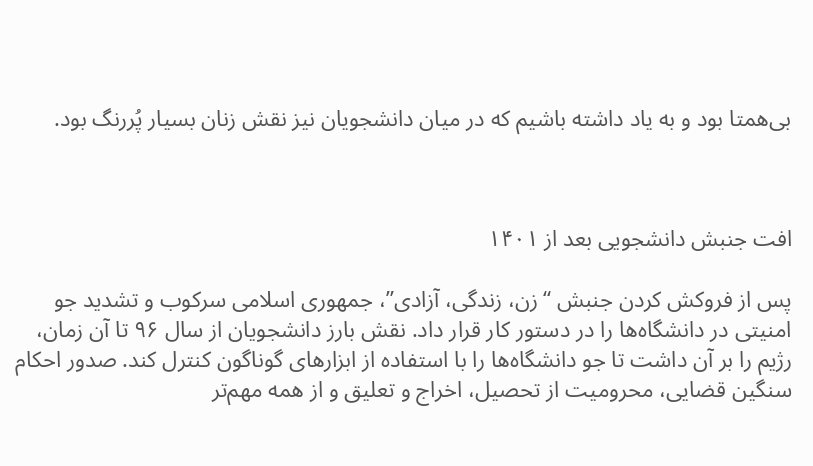بی‌همتا بود و به یاد داشته باشیم که در میان دانشجویان نیز نقش زنان بسیار پُررنگ بود.



افت جنبش دانشجویی بعد از ۱۴۰۱

پس از فروکش کردن جنبش “زن، زندگی، آزادی”، جمهوری اسلامی سرکوب و تشدید جو امنیتی در دانشگاه‌ها را در دستور کار قرار داد. نقش بارز دانشجویان از سال ۹۶ تا آن زمان، رژیم را بر آن داشت تا جو دانشگاه‌ها را با استفاده از ابزارهای گوناگون کنترل کند. صدور احکام سنگین قضایی، محرومیت از تحصیل، اخراج و تعلیق و از همه مهم‌تر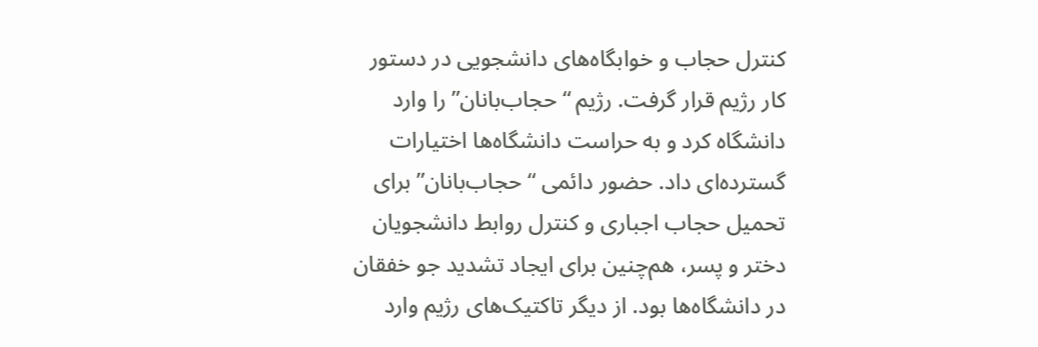کنترل حجاب و خوابگاه‌های دانشجویی در دستور کار رژیم قرار گرفت. رژیم “حجاب‌بانان” را وارد دانشگاه کرد و به حراست دانشگاه‌‌ها اختیارات گسترده‌ای داد. حضور دائمی “حجاب‌بانان” برای تحمیل حجاب اجباری و کنترل روابط دانشجویان دختر و پسر، هم‌چنین برای ایجاد تشدید جو خفقان در دانشگاه‌ها بود. از دیگر تاکتیک‌های رژیم وارد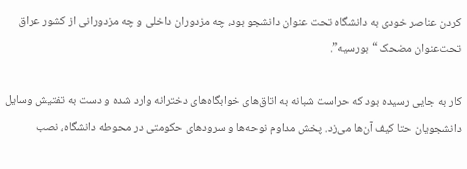کردن عناصر خودی به دانشگاه تحت عنوان دانشجو بود، چه مزدوران داخلی و چه مزدورانی از کشور عراق تحت‌عنوان مضحک “بورسیه”.

کار به جایی رسیده بود که حراست شبانه به اتاق‌های خوابگاه‌های دخترانه وارد شده و دست به تفتیش وسایل دانشجویان حتا کیف آن‌ها می‌زد. پخش مداوم نوحه‌ها و سرودهای حکومتی در محوطه دانشگاه، نصب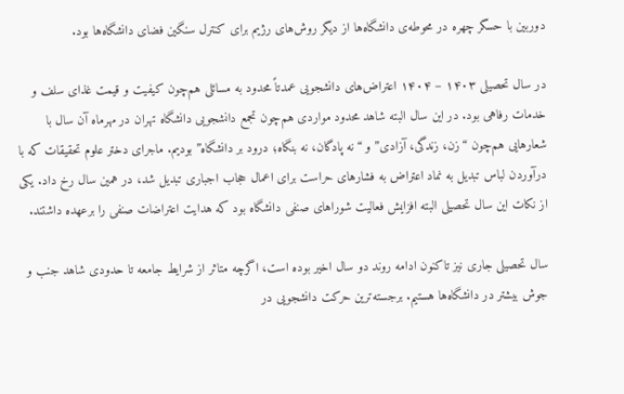دوربین با حسگر چهره در محوطه‌ی دانشگاه‌ها از دیگر روش‌های رژیم برای کنترل سنگین فضای دانشگاه‌ها بود.

در سال تحصیلی ۱۴۰۳ – ۱۴۰۴ اعتراض‌های دانشجویی عمدتاً محدود به مسائلی هم‌چون کیفیت و قیمت غذای سلف و خدمات رفاهی بود. در این سال البته شاهد محدود مواردی هم‌چون تجمع دانشجویی دانشگاه تهران در مهرماه آن سال با شعارهایی هم‌چون “زن، زندگی، آزادی” و “نه پادگان، نه بنگاه؛ درود بر دانشگاه” بودیم. ماجرای دختر علوم تحقیقات که با درآوردن لباس تبدیل به نماد اعتراض به فشارهای حراست برای اعمال حجاب اجباری تبدیل شد، در همین سال رخ داد. یکی از نکات این سال تحصیلی البته افزایش فعالیت شوراهای صنفی دانشگاه بود که هدایت اعتراضات صنفی را برعهده داشتند.

سال تحصیلی جاری نیز تاکنون ادامه روند دو سال اخیر بوده است، اگرچه متاثر از شرایط جامعه تا حدودی شاهد جنب و جوش بیشتر در دانشگاه‌ها هستیم. برجسته‌ترین حرکت دانشجویی در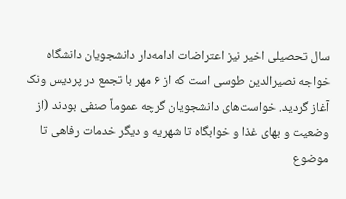سال تحصیلی اخیر نیز اعتراضات ادامه‌دار دانشجویان دانشگاه خواجه نصیرالدین طوسی است که از ۶ مهر با تجمع در پردیس ونک آغاز گردید. خواست‌های دانشجویان گرچه عموماً صنفی بودند (از وضعیت و بهای غذا و خوابگاه تا شهریه و دیگر خدمات رفاهی تا موضوع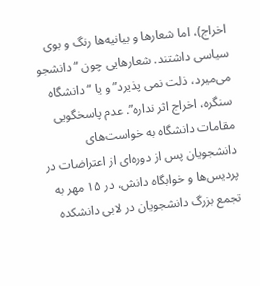اخراج)، اما شعارها و بیانیه‌ها رنگ و بوی سیاسی داشتند. شعارهایی چون “دانشجو می‌میرد، ذلت نمی پذیرد” و یا “دانشگاه سنگره، اخراج اثر نداره”. عدم پاسخگویی مقامات دانشگاه به خواست‌های دانشجویان پس از دوره‌ای از اعتراضات در پردیس‌ها و خوابگاه دانش، در ۱۵ مهر به تجمع بزرگ دانشجویان در لابی دانشکده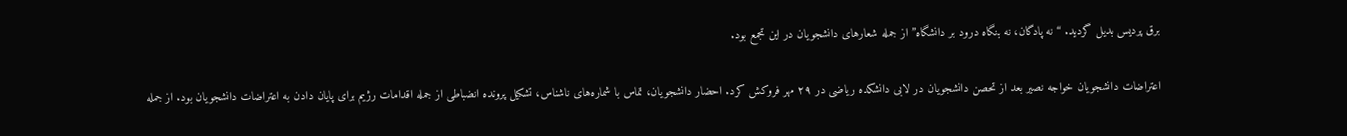برق پردیس بدیل گردید. “نه پادگان، نه بنگاه درود بر دانشگاه” از جمله شعارهای دانشجویان در این تجمع بود.

اعتراضات دانشجویان خواجه نصیر بعد از تحصن دانشجویان در لابی دانشکده ریاضی در ۲۹ مهر فروکش کرد. احضار دانشجویان، تماس با شماره‌های ناشناس، تشکیل پرونده انضباطی از جمله اقدامات رژیم برای پایان دادن به اعتراضات دانشجویان بود. از جمله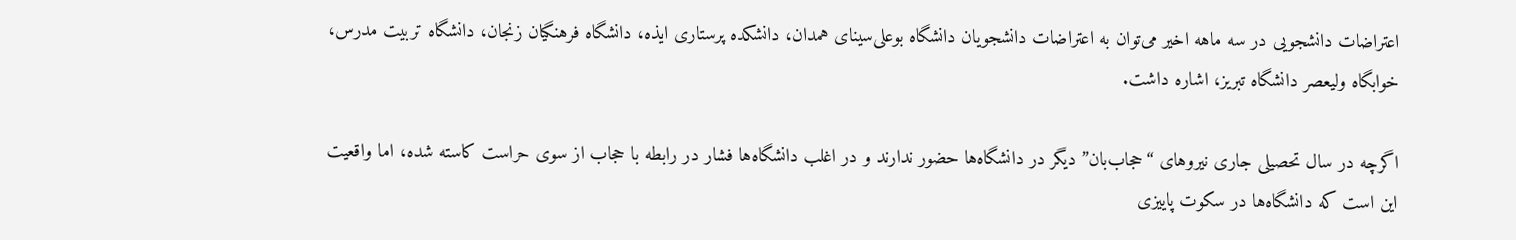اعتراضات دانشجویی در سه ماهه اخیر می‌توان به اعتراضات دانشجویان دانشگاه بوعلی‌سینای همدان، دانشکده پرستاری ایذه، دانشگاه فرهنگیان زنجان، دانشگاه تربیت مدرس، خوابگاه ولیعصر دانشگاه تبریز، اشاره داشت.

اگرچه در سال تحصیلی جاری نیروهای “حجاب‌بان” دیگر در دانشگاه‌ها حضور ندارند و در اغلب دانشگاه‌ها فشار در رابطه با حجاب از سوی حراست کاسته شده، اما واقعیت این است که دانشگاه‌ها در سکوت پاییزی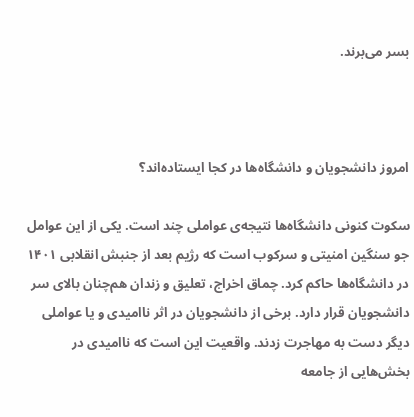بسر می‌برند.



امروز دانشجویان و دانشگاه‌ها در کجا ایستاده‌اند؟

سکوت کنونی دانشگاه‌ها نتیجه‌ی عواملی چند است. یکی از این عوامل جو سنگین امنیتی و سرکوب ا‌ست که رژیم بعد از جنبش انقلابی ۱۴۰۱ در دانشگاه‌ها حاکم کرد. چماق اخراج، تعلیق و زندان هم‌چنان بالای سر دانشجویان قرار دارد. برخی از دانشجویان در اثر ناامیدی و یا عواملی دیگر دست به مهاجرت زدند. واقعیت این است که ناامیدی در بخش‌هایی از جامعه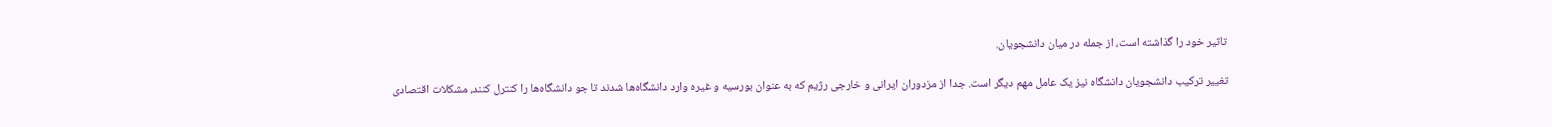تاثیر خود را گذاشته است، از جمله در میان دانشجویان.

تغییر ترکیب دانشجویان دانشگاه نیز یک عامل مهم دیگر است. جدا از مزدوران ایرانی و خارجی رژیم که به عنوان بورسیه و غیره وارد دانشگاه‌ها شدند تا جو دانشگاه‌ها را کنترل کنند، مشکلات اقتصادی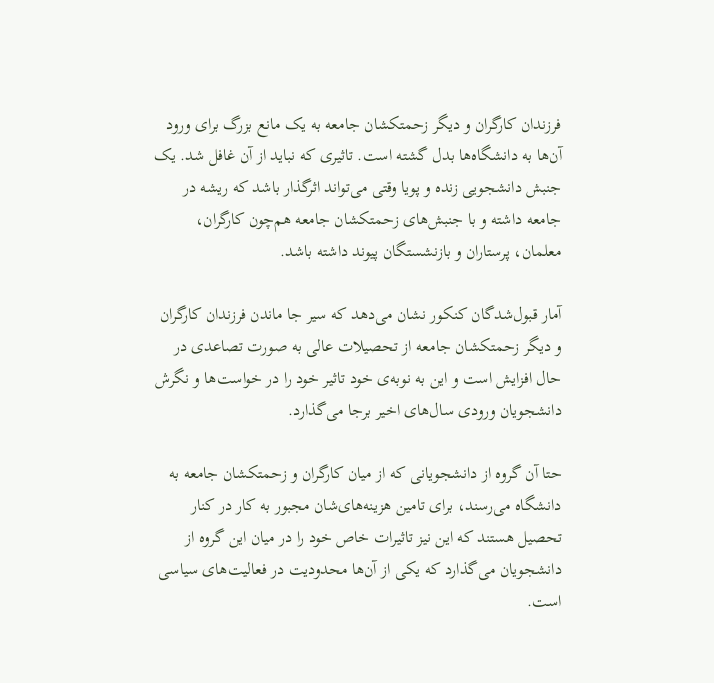فرزندان کارگران و دیگر زحمتکشان جامعه به یک مانع بزرگ برای ورود آن‌ها به دانشگاه‌ها بدل گشته است. تاثیری که نباید از آن غافل شد. یک جنبش دانشجویی زنده و پویا وقتی می‌تواند اثرگذار باشد که ریشه در جامعه داشته و با جنبش‌های زحمتکشان جامعه هم‌چون کارگران، معلمان، پرستاران و بازنشستگان پیوند داشته باشد.

آمار قبول‌شدگان کنکور نشان می‌دهد که سیر جا ماندن فرزندان کارگران و دیگر زحمتکشان جامعه از تحصیلات عالی به صورت تصاعدی در حال افزایش است و این به نوبه‌ی خود تاثیر خود را در خواست‌ها و نگرش دانشجویان ورودی سال‌های اخیر برجا می‌گذارد.

حتا آن گروه از دانشجویانی که از میان کارگران و زحمتکشان جامعه به دانشگاه می‌رسند، برای تامین هزینه‌های‌شان مجبور به کار در کنار تحصیل هستند که این نیز تاثیرات خاص خود را در میان این گروه از دانشجویان می‌گذارد که یکی از آن‌ها محدودیت در فعالیت‌های سیاسی است.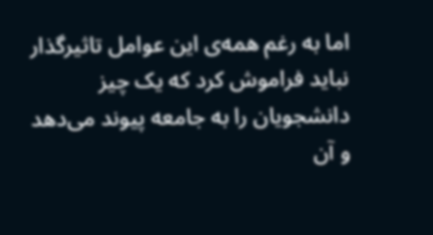اما به رغم همه‌ی این عوامل تاثیرگذار نباید فراموش کرد که یک چیز دانشجویان را به جامعه پیوند می‌دهد و آن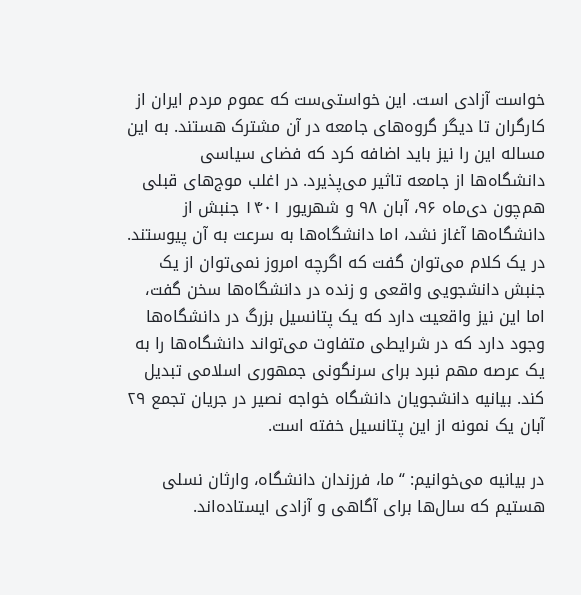خواست آزادی است. این خواستی‌ست که عموم مردم ایران از کارگران تا دیگر گروه‌های جامعه در آن مشترک هستند. به این مساله این را نیز باید اضافه کرد که فضای سیاسی دانشگاه‌ها از جامعه تاثیر می‌پذیرد. در اغلب موج‌های قبلی هم‌چون دی‌ماه ۹۶، آبان ۹۸ و شهریور ۱۴۰۱ جنبش از دانشگاه‌ها آغاز نشد، اما دانشگاه‌ها به سرعت به آن پیوستند. در یک کلام می‌توان گفت که اگرچه امروز نمی‌توان از یک جنبش دانشجویی واقعی و زنده در دانشگاه‌ها سخن گفت، اما این نیز واقعیت دارد که یک پتانسیل بزرگ در دانشگاه‌ها وجود دارد که در شرایطی متفاوت می‌تواند دانشگاه‌ها را به یک عرصه مهم نبرد برای سرنگونی جمهوری اسلامی تبدیل کند. بیانیه دانشجویان دانشگاه خواجه نصیر در جریان تجمع ۲۹ آبان یک نمونه از این پتانسیل خفته است.

در بیانیه می‌خوانیم: “ما، فرزندان دانشگاه، وارثان نسلی هستیم که سال‌ها برای آگاهی و آزادی ایستاده‌اند.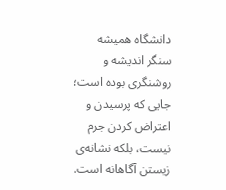دانشگاه همیشه سنگر اندیشه و روشنگری بوده است؛ جایی که پرسیدن و اعتراض کردن جرم نیست، بلکه نشانه‌ی زیستن آگاهانه است.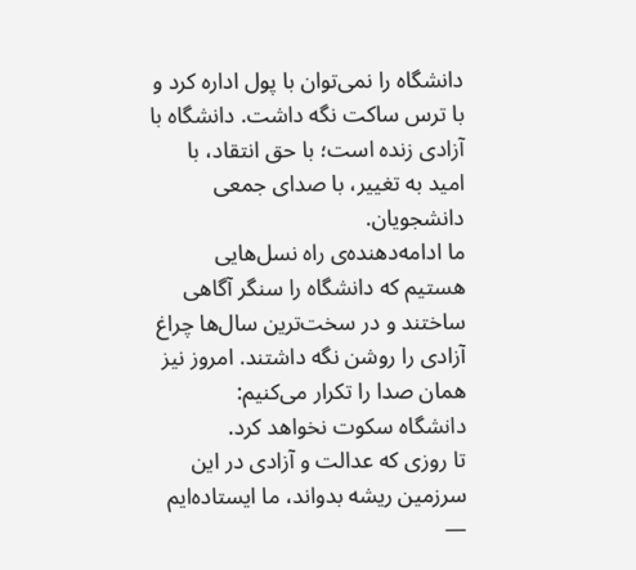دانشگاه را نمی‌توان با پول اداره کرد و با ترس ساکت نگه داشت. دانشگاه با آزادی زنده است؛ با حق انتقاد، با امید به تغییر، با صدای جمعی دانشجویان.
ما ادامه‌دهنده‌ی راه نسل‌هایی هستیم که دانشگاه را سنگر آگاهی ساختند و در سخت‌ترین سال‌ها چراغ آزادی را روشن نگه داشتند. امروز نیز همان صدا را تکرار می‌کنیم:
دانشگاه سکوت نخواهد کرد.
تا روزی که عدالت و آزادی در این سرزمین ریشه بدواند، ما ایستاده‌ایم —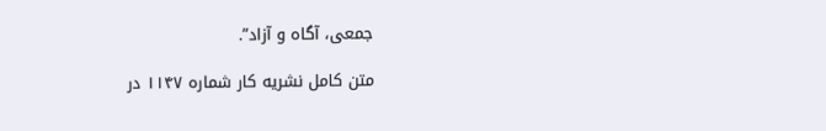جمعی، آگاه و آزاد”.

متن کامل نشریه کار شماره ۱۱۴۷ در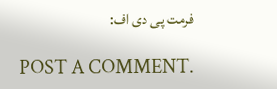فرمت پی دی اف:

POST A COMMENT.